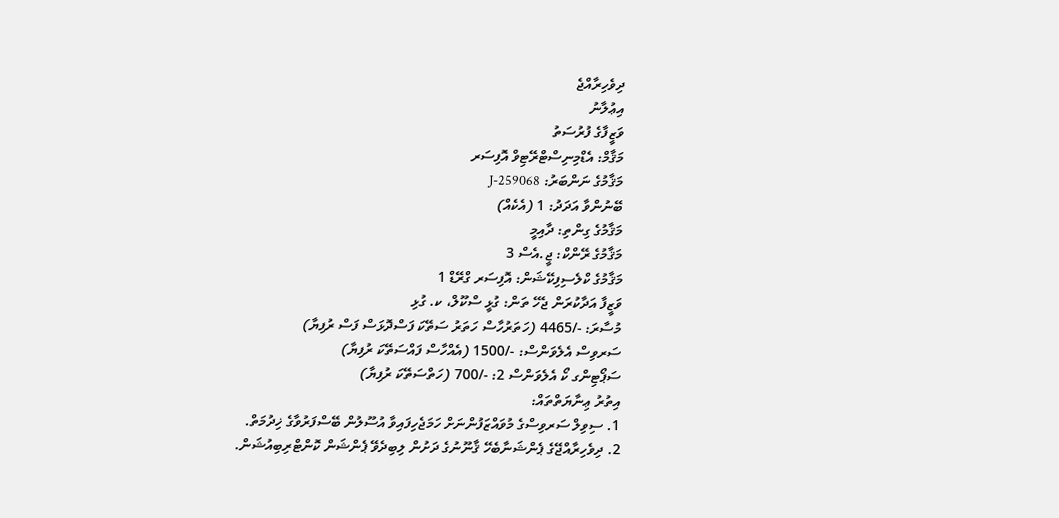ދިވެހިރާއްޖެ
އިޢުލާނު
ވަޒީފާގެ ފުރުސަތު
މަޤާމް: އެޑްމިނިސްޓްރޭޓިވް އޮފިސަރ
މަޤާމުގެ ނަންބަރު: J-259068
ބޭނުންވާ އަދަދު: 1 (އެކެއް)
މަޤާމުގެ ގިންތި: ދާއިމީ
މަޤާމުގެ ރޭންކް: ޖީ.އެސް 3
މަޤާމުގެ ކްލެސިފިކޭޝަން: އޮފިސަރ ގްރޭޑް 1
ވަޒީފާ އަދާކުރަން ޖެހޭ ތަން: ގުޅީ ސްކޫލް، ކ. ގުޅި
މުސާރަ: -/4465 (ހަތަރުހާސް ހަތަރު ސަތޭކަ ފަސްދޮޅަސް ފަސް ރުފިޔާ)
ސަރވިސް އެލެވަންސް: -/1500 (އެއްހާސް ފައްސަތޭކަ ރުފިޔާ)
ސަޕޯޓިންގ ކޯ އެލެވަންސް 2: -/700 (ހަތްސަތޭކަ ރުފިޔާ)
އިތުރު ޢިނާޔަތްތައް:
1. ސިވިލް ސަރވިސްގެ މުވައްޒަފުންނަށް ހަމަޖެހިފައިވާ އުސޫލުން ބޭސްފަރުވާގެ ޚިދުމަތް.
2. ދިވެހިރާއްޖޭގެ ޕެންޝަނާބެހޭ ޤާނޫނުގެ ދަށުން ލިބިދެވޭ ޕެންޝަން ކޮންޓްރިބިއުޝަން.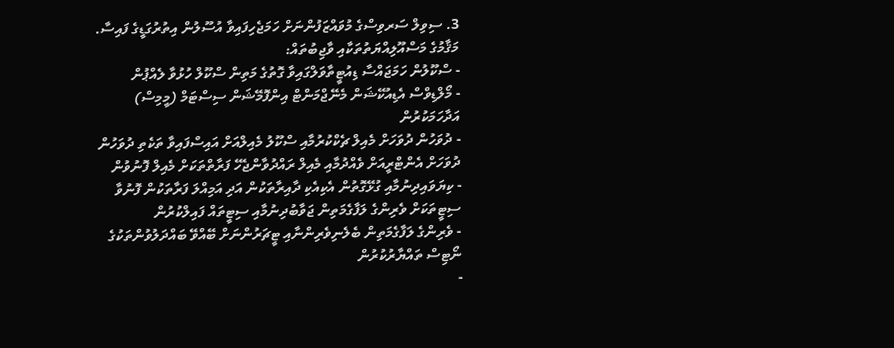3. ސިވިލް ސަރވިސްގެ މުވައްޒަފުންނަށް ހަމަޖެހިފައިވާ އުސޫލުން އިތުރުގަޑީގެ ފައިސާ.
މަޤާމުގެ މަސްއޫލިއްޔަތުތަކާއި ވާޖިބުތައް:
- ސްކޫލުން ހަމަޖައްސާ ޑިއުޓީތާވަލްގައިވާ ގޮތުގެ މަތިން ސްކޫލް ހުޅުވާ ލެއްޕުން
- މޯލްޑިވްސް އެޑިއުކޭޝަން މެނޭޖްމަންޓް އިންފޮމޭޝަން ސިސްޓަމް (މީމިސް) އަދާހަމަކުރުން
- ދުވަހުން ދުވަހަށް މެއިލް ޗެކްކުރުމާއި ސްކޫލު މެއިލްއަށް އައިސްފައިވާ ތަކެތި ދުވަހުން ދުވަހަށް އެންޓްރީއަށް ވެއްދުމާއި މެއިލް ރައްދުވާންޖެހޭ ފަރާތްތަކަށް މެއިލް ފޮނުވުން
- ކިޔަވައިދިނުމާއި ގުޅޭގޮތުން އެކިއެކި ދާއިރާތަކުން އަދި އަމިއްލަ ފަރާތަކުން ފޮނުވާ ސިޓީތަކަށް ވެރިންގެ ލަފާގެމަތިން ޖަވާބުދިނުމާއި ސިޓީތައް ފައިލްކުރުން
- ވެރިންގެ ލަފާގެމަތިން ބެލެނިވެރިންނާއި ޓީޗަރުންނަށް ބޭއްވޭ ބައްދަލުވުންތަކުގެ ނޯޓިސް ތައްޔާރުކުރުން
-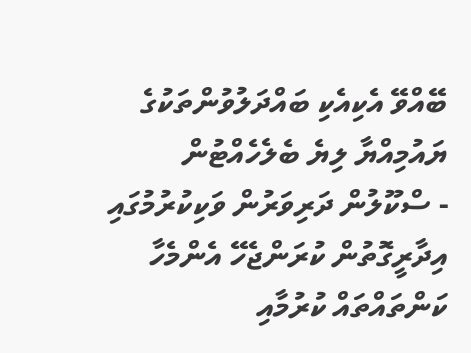ބޭއްވޭ އެކިއެކި ބައްދަލުވުންތަކުގެ ޔައުމިއްޔާ ލިޔެ ބެލެހެއްޓުން
- ސްކޫލުން ދަރިވަރުން ވަކިކުރުމުގައި އިދާރީގޮތުން ކުރަންޖެހޭ އެންމެހާ ކަންތައްތައް ކުރުމާއި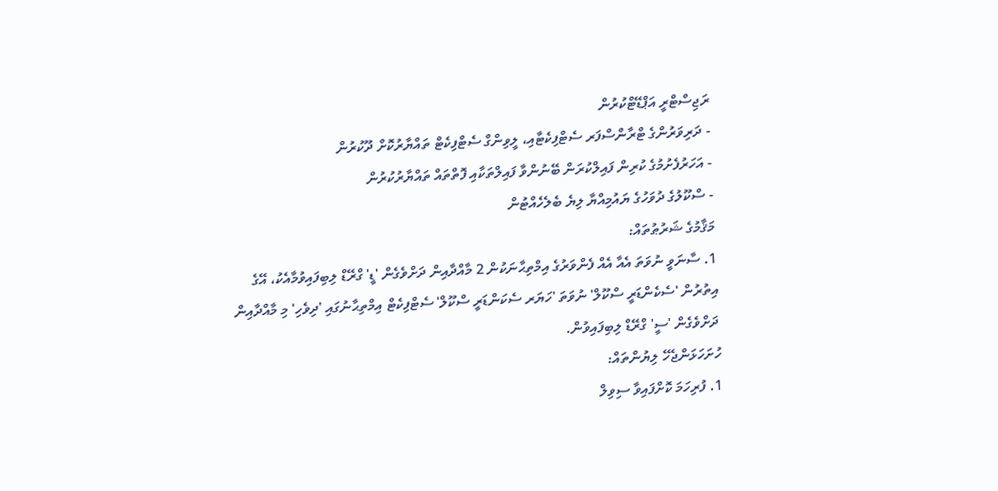ރަޖިސްޓްރީ އަޕްޑޭޓްކުރުން
- ދަރިވަރުންގެ ޓްރާންސްފަރ ސެޓްފިކެޓާއި، ލީވިންގް ސެޓްފިކެޓް ތައްޔާރުކޮށް ދޫކުރުން
- އަހަރުފެށުމުގެ ކުރިން ފައިލްކުރަން ބޭނުންވާ ފައިލްތަކާއި ފޮތްތައް ތައްޔާރުކުރުން
- ސްކޫލުގެ ދުވަހުގެ ޔައުމިއްޔާ ލިޔެ ބެލެހެއްޓުން
މަޤާމުގެ ޝަރުޠުތައް:
1. ސާނަވީ ނުވަތަ އެއާ އެއް ފެންވަރުގެ އިމްތިޙާނަކުން 2 މާއްދާއިން ދަށްވެގެން 'ޑީ' ގްރޭޑް ލިބިފައިވުމާއެކު، އޭގެ އިތުރުން 'ސެކެންޑަރީ ސްކޫލް' ނުވަތަ 'ހަޔަރ ސެކަންޑަރީ ސްކޫލް' ސެޓްފިކެޓް އިމްތިޙާނުގައި 'ދިވެހި' މި މާއްދާއިން ދަށްވެގެން 'ސީ' ގްރޭޑް ލިބިފައިވުން.
ހުށަހަޅަންޖެހޭ ލިޔުންތައް:
1. ފުރިހަމަ ކޮށްފައިވާ ސިވިލް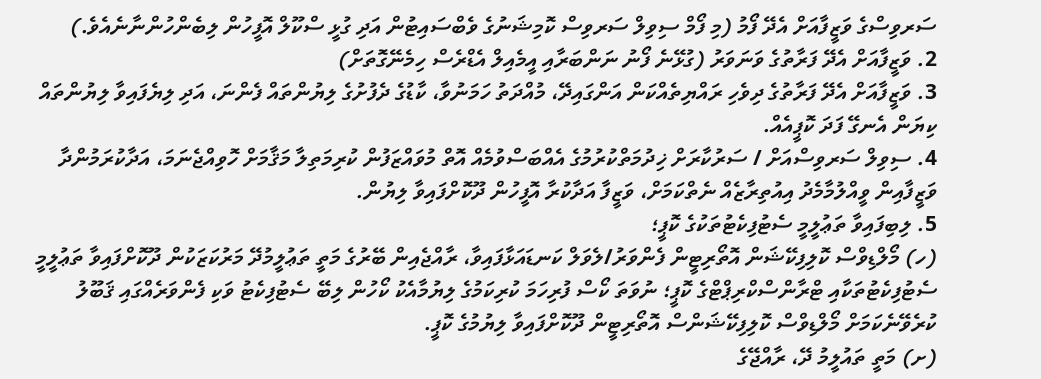ސަރވިސްގެ ވަޒީފާއަށް އެދޭ ފޯމު (މި ފޯމް ސިވިލް ސަރވިސް ކޮމިޝަނުގެ ވެބްސައިޓުން އަދި ގުޅީ ސްކޫލް އޮފީހުން ލިބެންހުންނާނެއެވެ.)
2. ވަޒީފާއަށް އެދޭ ފަރާތުގެ ވަނަވަރު (ގުޅޭނެ ފޯނު ނަންބަރާއި އީމެއިލް އެޑްރެސް ހިމެނޭގޮތަށް)
3. ވަޒީފާއަށް އެދޭ ފަރާތުގެ ދިވެހި ރައްޔިތެއްކަން އަންގައިދޭ، މުއްދަތު ހަމަނުވާ، ކާޑުގެ ދެފުށުގެ ލިޔުންތައް ފެންނަ، އަދި ލިޔެފައިވާ ލިޔުންތައް ކިޔަން އެނގޭ ފަދަ ކޮޕީއެއް.
4. ސިވިލް ސަރވިސްއަށް / ސަރުކާރަށް ޚިދުމަތްކުރުމުގެ އެއްބަސްވުމެއް އޮތް މުވައްޒަފުން ކުރިމަތިލާ މަޤާމަށް ހޮވިއްޖެނަމަ، އަދާކުރަމުންދާ ވަޒީފާއިން ވީއްލުމާމެދު އިއުތިރާޒެއް ނެތްކަމަށް، ވަޒީފާ އަދާކުރާ އޮފީހުން ދޫކޮށްފައިވާ ލިޔުން.
5. ލިބިފައިވާ ތަޢުލީމީ ސެޓުފިކެޓުތަކުގެ ކޮޕީ؛
(ހ) މޯލްޑިވްސް ކޮލިފިކޭޝަން އޮތޯރިޓީން ފެންވަރު/ލެވަލް ކަނޑައަޅާފައިވާ، ރާއްޖެއިން ބޭރުގެ މަތީ ތަޢުލީމުދޭ މަރުކަޒަކުން ދޫކޮށްފައިވާ ތަޢުލީމީ ސެޓުފިކެޓުތަކާއި ޓްރާންސްކްރިޕްޓްގެ ކޮޕީ؛ ނުވަތަ ކޯސް ފުރިހަމަ ކުރިކަމުގެ ލިޔުމާއެކު ކޯހުން ލިބޭ ސެޓުފިކެޓު ވަކި ފެންވަރެއްގައި ޤަބޫލު ކުރެވޭނެކަމަށް މޯލްޑިވްސް ކޮލިފިކޭޝަންސް އޮތޯރިޓީން ދޫކޮށްފައިވާ ލިޔުމުގެ ކޮޕީ.
(ށ) މަތީ ތައުލީމު ދޭ، ރާއްޖޭގެ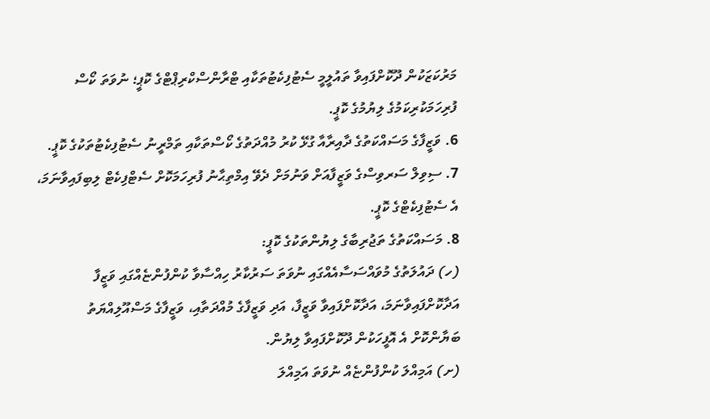މަރުކަޒަކުން ދޫކޮށްފައިވާ ތައުލީމީ ސެޓުފިކެޓުތަކާއި ޓްރާންސްކްރިޕްޓްގެ ކޮޕީ؛ ނުވަތަ ކޯސް ފުރިހަމަކުރިކަމުގެ ލިޔުމުގެ ކޮޕީ.
6. ވަޒީފާގެ މަސައްކަތުގެ ދާއިރާއާ ގުޅޭ ކުރު މުއްދަތުގެ ކޯސްތަކާއި ތަމްރީނު ސެޓުފިކެޓުތަކުގެ ކޮޕީ.
7. ސިވިލް ސަރވިސްގެ ވަޒީފާއަށް ވަނުމަށް ދެވޭ އިމްތިޙާނު ފުރިހަމަކޮށް ސެޓްފިކެޓް ލިބިފައިވާނަމަ، އެ ސެޓުފިކެޓްގެ ކޮޕީ.
8. މަސައްކަތުގެ ތަޖުރިބާގެ ލިޔުންތަކުގެ ކޮޕީ:
(ހ) ދައުލަތުގެ މުވައްސަސާއެއްގައި ނުވަތަ ސަރުކާރު ހިއްސާވާ ކުންފުންޏެއްގައި ވަޒީފާ އަދާކޮށްފައިވާނަމަ، އަދާކޮށްފައިވާ ވަޒީފާ، އަދި ވަޒީފާގެ މުއްދަތާއި، ވަޒީފާގެ މަސްއޫލިއްޔަތު ބަޔާންކޮށް އެ އޮފީހަކުން ދޫކޮށްފައިވާ ލިޔުން.
(ށ) އަމިއްލަ ކުންފުންޏެއް ނުވަތަ އަމިއްލަ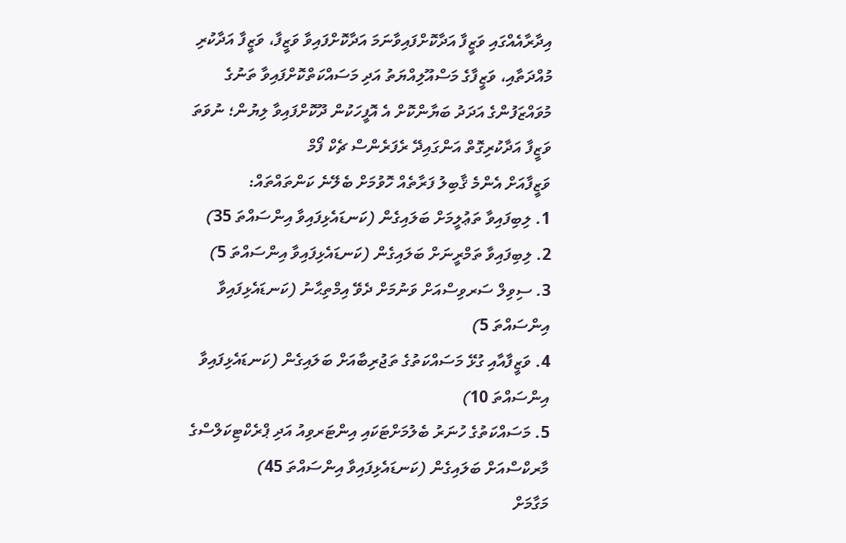އިދާރާއެއްގައި ވަޒީފާ އަދާކޮށްފައިވާނަމަ އަދާކޮށްފައިވާ ވަޒީފާ، ވަޒީފާ އަދާކުރި މުއްދަތާއި، ވަޒީފާގެ މަސްއޫލިއްޔަތު އަދި މަސައްކަތްކޮށްފައިވާ ތަނުގެ މުވައްޒަފުންގެ އަދަދު ބަޔާންކޮށް އެ އޮފީހަކުން ދޫކޮށްފައިވާ ލިޔުން؛ ނުވަތަ ވަޒީފާ އަދާކުރިގޮތް އަންގައިދޭ ރެފަރެންސް ޗެކް ފޯމް
ވަޒީފާއަށް އެންމެ ޤާބިލު ފަރާތެއް ހޮވުމަށް ބެލޭނެ ކަންތައްތައް:
1. ލިބިފައިވާ ތަޢުލީމަށް ބަލައިގެން (ކަނޑައެޅިފައިވާ އިންސައްތަ 35)
2. ލިބިފައިވާ ތަމްރީނަށް ބަލައިގެން (ކަނޑައެޅިފައިވާ އިންސައްތަ 5)
3. ސިވިލް ސަރވިސްއަށް ވަނުމަށް ދެވޭ އިމްތިޙާނު (ކަނޑައެޅިފައިވާ އިންސައްތަ 5)
4. ވަޒީފާއާއި ގުޅޭ މަސައްކަތުގެ ތަޖުރިބާއަށް ބަލައިގެން (ކަނޑައެޅިފައިވާ އިންސައްތަ 10)
5. މަސައްކަތުގެ ހުނަރު ބެލުމަށްޓަކައި އިންޓަރވިއު އަދި ޕްރެކްޓިކަލްސްގެ މާރކްސްއަށް ބަލައިގެން (ކަނޑައެޅިފައިވާ އިންސައްތަ 45)
މަގާމަށް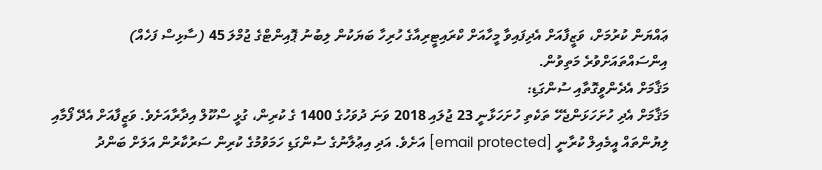ޢައްޔަން ކުރުމަށް، ވަޒީފާއަށް އެދިފައިވާ މީހާއަށް ކްރައިޓީރިއާގެ ހުރިހާ ބަޔަކުން ލިބުނު ޕޮއިންޓްގެ ޖުމްލަ 45 (ސާޅިސް ފަހެއް) އިންސައްތައަށްވުރެ މަތިވުން.
މަޤާމަށް އެދެންވީގޮތާއި ސުންގަޑި:
މަޤާމަށް އެދި ހުށަހަޅަންޖެހޭ ތަކެތި ހުށަހަޅާނީ 23 ޖުލައި 2018 ވަނަ ދުވަހުގެ 1400 ގެ ކުރިން، ގުޅީ ސްކޫލް އިދާރާއަށެވެ. ވަޒީފާއަށް އެދޭ ފޯމާއި ލިޔުންތައް އީމެއިލް ކުރާނީ [email protected] އަށެވެ. އަދި އިޢުލާނުގެ ސުންގަޑި ހަމަވުމުގެ ކުރިން ސަރުކާރުން އަލަށް ބަންދު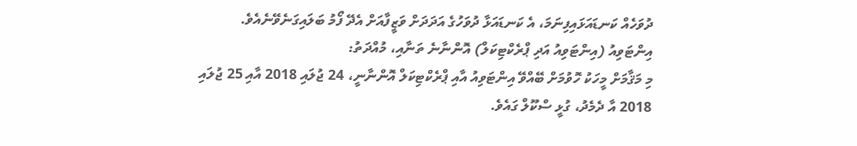ދުވަހެއް ކަނޑައަޅައިފިނަމަ، އެ ކަނޑައަޅާ ދުވަހުގެ އަދަދަށް ވަޒީފާއަށް އެދޭ ފޯމު ބަލައިގަނެވޭނެއެވެ.
އިންޓަވިއު (އިންޓަވިއު އަދި ޕްރެކްޓިކަލް) އޮންނާނެ ތަނާއި، މުއްދަތު:
މި މަޤާމަށް މީހަކު ހޮވުމަށް ބޭއްވޭ އިންޓަވިއު އާއި ޕްރެކްޓިކަލް އޮންނާނީ، 24 ޖުލައި 2018 އާއި 25 ޖުލައި 2018 އާ ދެމެދު، ގުޅީ ސްކޫލް ގައެވެ.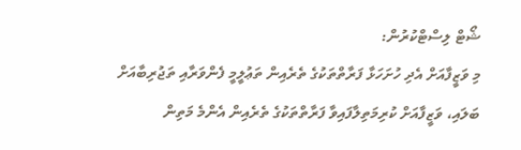ޝޯޓް ލިސްޓްކުރުން:
މި ވަޒީފާއަށް އެދި ހުށަހަޅާ ފަރާތްތަކުގެ ތެރެއިން ތަޢުލީމީ ފެންވަރާއި ތަޖުރިބާއަށް ބަލައި، ވަޒީފާއަށް ކުރިމަތިލާފައިވާ ފަރާތްތަކުގެ ތެރެއިން އެންމެ މަތިން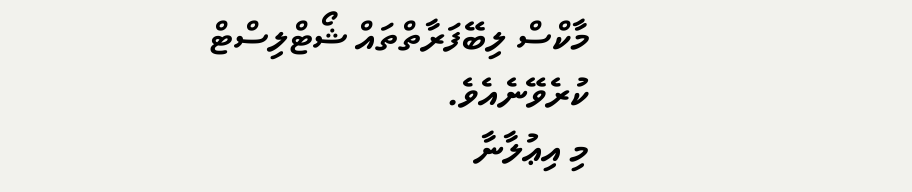މާކްސް ލިބޭފަރާތްތައް ޝޯޓްލިސްޓް ކުރެވޭނެއެވެ.
މި އިޢުލާނާ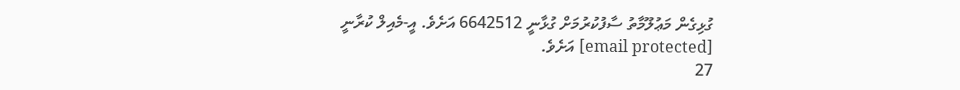ގުޅިގެން މަޢުލޫމާތު ސާފުކުރުމަށް ގުޅާނީ 6642512 އަށެވެ. އީ-މެއިލް ކުރާނީ [email protected] އަށެވެ.
27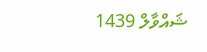ޝައްވާލް 1439